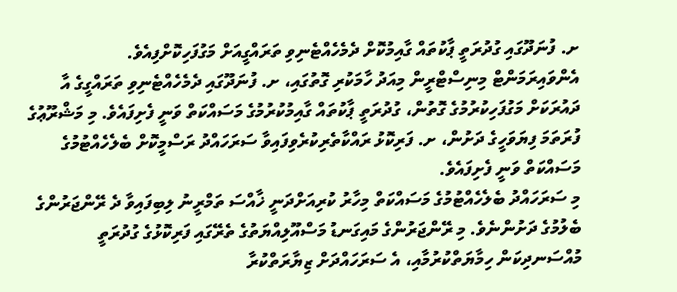ށ. ފުނަދޫގައި ގުދުރަތީ ޕާކުތައް ގާއިމުކޮށް ދެމެހެއްޓެނިވި ތަރައްގީއަށް މަގުފަހިކޮށްފިއެވެ.
އެންވައިރަމަންޓް މިނިސްޓްރީން މިއަދު ހާމަކުރި ގޮތުގައި، ށ. ފުނަދޫގައި ދެމެހެއްޓެނިވި ތަރައްގީގެ އާ ދައުރަކަށް މަގުފަހިކުރުމުގެ ގޮތުން، ގުދުރަތީ ޕާކުތައް ގާއިމުކުރުމުގެ މަސައްކަތް ވަނީ ފެށިފައެވެ. މި މަޝްރޫޢުގެ ފުރަތަމަ ފިޔަވަހީގެ ދަށުން، ށ. ފަރިކޮޅު ރައްކާތެރިކުރެވިފައިވާ ސަރަހައްދު ރަސްމީކޮށް ބެލެހެއްޓުމުގެ މަސައްކަތް ވަނީ ފެށިފައެވެ.
މި ސަރަހައްދު ބެލެހެއްޓުމުގެ މަސައްކަތް މިހާރު ކުރިއަށްދަނީ ޚާއްސަ ތަމްރީނު ލިބިފައިވާ ދެ ރޭންޖަރުންގެ ބެލުމުގެ ދަށުންނެވެ. މި ރޭންޖަރުންގެ މައިގަނޑު މަސްއޫލިއްޔަތުގެ ތެރޭގައި ފަރިކޮޅުގެ ގުދުރަތީ މުއްސަނދިކަން ހިމާޔަތްކުރުމާއި، އެ ސަރަހައްދަށް ޒިޔާރަތްކުރާ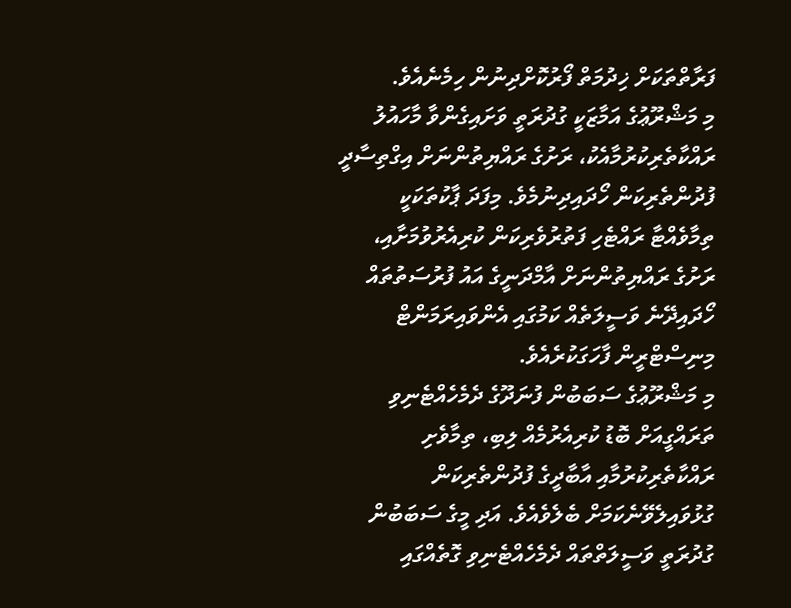ފަރާތްތަކަށް ޚިދުމަތް ފޯރުކޮށްދިނުން ހިމެނެއެވެ.
މި މަޝްރޫޢުގެ އަމާޒަކީ ގުދުރަތީ ވަށައިގެންވާ މާހައުލު ރައްކާތެރިކުރުމާއެކު، ރަށުގެ ރައްޔިތުންނަށް އިގްތިސާދީ ފުދުންތެރިކަން ހޯދައިދިނުމެވެ. މިފަދަ ޕާކުތަކަކީ ތިމާވެއްޓާ ރައްޓެހި ފަތުރުވެރިކަން ކުރިއެރުވުމަށާއި، ރަށުގެ ރައްޔިތުންނަށް އާމްދަނީގެ އައު ފުރުސަތުތައް ހޯދައިދޭނެ ވަސީލަތެއް ކަމުގައި އެންވައިރަމަންޓް މިނިސްޓްރީން ފާހަގަކުރެއެވެ.
މި މަޝްރޫޢުގެ ސަބަބުން ފުނަދޫގެ ދެމެހެއްޓެނިވި ތަރައްގީއަށް ބޮޑު ކުރިއެރުމެއް ލިބި، ތިމާވެށި ރައްކާތެރިކުރުމާއި އާބާދީގެ ފުދުންތެރިކަން ގުޅުވައިލެވޭނެކަމަށް ބެލެވެއެވެ. އަދި މީގެ ސަބަބުން ގުދުރަތީ ވަސީލަތްތައް ދެމެހެއްޓެނިވި ގޮތެއްގައި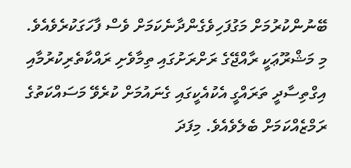ބޭނުންކުރުމަށް މަގުފަހިވެގެންދާނެކަމަށް ވެސް ފާހަގަކުރެވެއެވެ.
މި މަޝްރޫޢަކީ ރާއްޖޭގެ ރަށްރަށުގައި ތިމާވެށި ރައްކާތެރިކުރުމާއި އިގްތިސާދީ ތަރައްގީ އެކުއެކީގައި ގެނައުމަށް ކުރެވޭ މަސައްކަތުގެ ރަމްޒެއްކަމަށް ބެލެވެއެވެ. މިފަދަ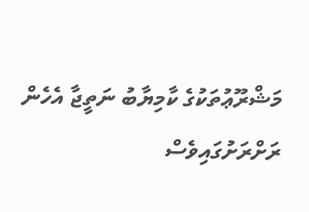މަޝްރޫޢުތަކުގެ ކާމިޔާބު ނަތީޖާ އެހެން ރަށްރަށުގައިވެސް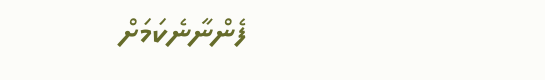ފެންނާނެކަމަށް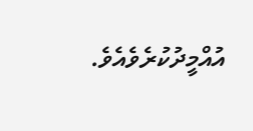އުއްމީދުކުރެވެއެވެ.